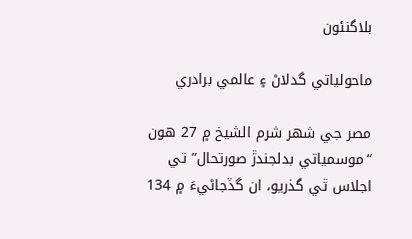بلاگنئون

ماحولياتي گدلاڻ ۽ عالمي برادري

مصر جي شهر شرم الشيخ ۾ 27 هون “موسمياتي بدلجندڙ صورتحال” تي اجلاس ٿي گذريو، ان گڏجاڻيءَ ۾ 134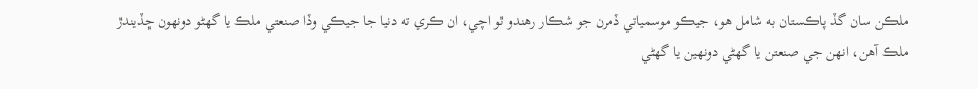ملڪن سان گڏ پاڪستان به شامل هو، جيڪو موسمياتي ڏمرن جو شڪار رهندو ٿو اچي، ان ڪري ته دنيا جا جيڪي وڏا صنعتي ملڪ يا گهڻو دونهون ڇڏيندڙ ملڪ آهن، انهن جي صنعتن يا گهڻي دونهين يا گھڻي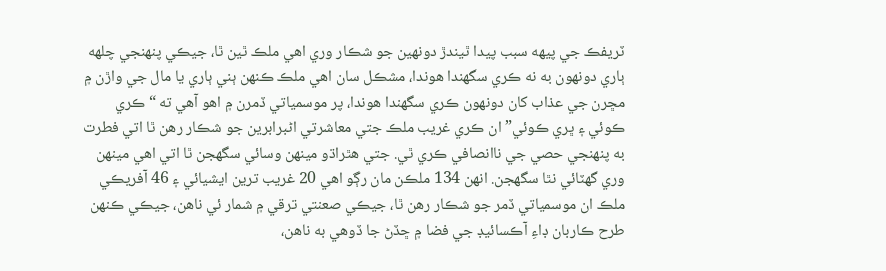ٽريفڪ جي پيهه سبب پيدا ٿيندڙ دونهين جو شڪار وري اهي ملڪ ٿين ٿا، جيڪي پنهنجي چلھه ٻاري دونهون به نه ڪري سگهندا هوندا، مشڪل سان اهي ملڪ ڪنهن ٻني ٻاري يا مال جي واڙن ۾ مڇرن جي عذاب کان دونهون ڪري سگهندا هوندا، پر موسمياتي ڏمرن ۾ اهو آهي ته “ڪري ڪوئي ۽ ڀري ڪوئي” ان ڪري غريب ملڪ جتي معاشرتي اڻبرابرين جو شڪار رهن ٿا اتي فطرت به پنهنجي حصي جي ناانصافي ڪري ٿي. جتي هٿراڌو مينهن وسائي سگهجن ٿا اتي اهي مينهن وري گھٽائي نٿا سگهجن. انهن 134 ملڪن مان رڳو اهي 20 غريب ترين ايشيائي ۽ 46 آفريڪي ملڪ ان موسمياتي ڏمر جو شڪار رهن ٿا، جيڪي صعنتي ترقي ۾ شمار ئي ناهن، جيڪي ڪنهن طرح ڪاربان ڊاءِ آڪسائيڊ جي فضا ۾ ڇڏڻ جا ڏوهي به ناهن،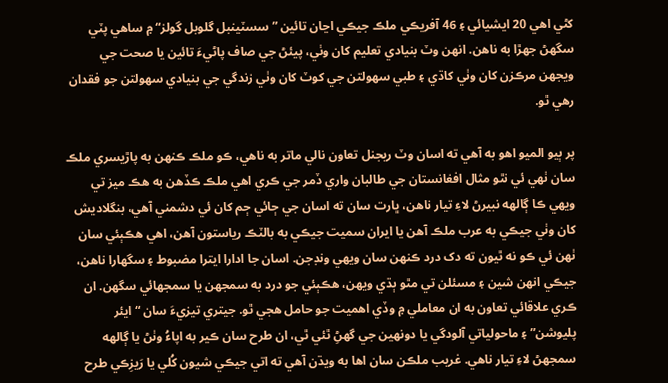کڻي اهي 20 ايشيائي ۽ 46 آفريڪي ملڪ جيڪي اڃان تائين ”سسٽينبل گلوبل گولز“ ۾ ساهي پٽي سگهڻ جهڙا به ناهن. انهن وٽ بنيادي تعليم کان وٺي، پيئڻ جي صاف پاڻيءَ تائين يا صحت جي ويجهن مرڪزن کان وٺي کاڌي ۽ طبي سهولتن جي کوٽ کان وٺي زندگي جي بنيادي سهولتن جو فقدان رهي ٿو.

پر ٻيو الميو اهو به آهي ته اسان وٽ ريجنل تعاون نالي ماتر به ناهي، ڪو ملڪ ڪنهن به پاڙيسري ملڪ سان ٺهي ئي نٿو مثال افغانستان جي طالبان واري ڏمر جي ڪري اهي ملڪ ڪڏهن به هڪ ميز تي ويهي ڪا ڳالھه نبيرڻ لاءِ تيار ناهن، ڀارت سان ته اسان جي ڄائي ڄم کان ئي دشمني آهي، بنگلاديش کان وٺي جيڪي به عرب ملڪ آهن يا ايران سميت جيڪي به بالٽڪ رياستون آهن، اهي هڪٻئي سان ٺهن ئي ڪو نه ٿيون ته دک درد ڪنهن سان ويهي ونڊجن. اسان جا ادارا ايترا مضبوط ۽ سگهارا ناهن، جيڪي انهن شين ۽ مسئلن تي مٿو ٻڌي ويهن، هڪٻئي جو درد به سمجهن يا سمجهائي سگهن. ان ڪري علاقائي تعاون به ان معاملي ۾ وڏي اهميت جو حامل هجي ٿو. جيتري تيزيءَ سان “ايئر پليوشن” ۽ ماحولياتي آلودگي يا دونهين جي گھڻِ ٿئي ٿي، ان طرح سان ڪير به اپاءُ وٺڻ يا ڳالھه سمجهڻ لاءِ تيار ناهي. غريب ملڪن سان اها به ويڌن آهي ته اتي جيڪي شيون کُلي يا رَيزِڪي طرح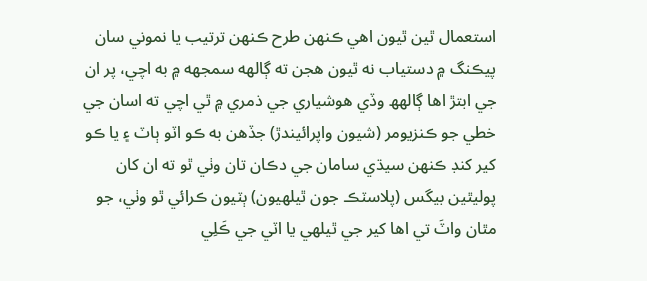استعمال ٿين ٿيون اهي ڪنهن طرح ڪنهن ترتيب يا نموني سان پيڪنگ ۾ دستياب نه ٿيون هجن ته ڳالھه سمجھه ۾ به اچي، پر ان جي ابتڙ اها ڳالهھ وڏي هوشياري جي ذمري ۾ ٿي اچي ته اسان جي خطي جو ڪنزيومر (شيون واپرائيندڙ) جڏهن به ڪو اٽو ٻاٽ ۽ يا ڪو کير کنڊ ڪنهن سيڌي سامان جي دڪان تان وٺي ٿو ته ان کان پوليٿين بيگس (پلاسٽڪ جون ٿيلهيون) ٻٽيون ڪرائي ٿو وٺي، جو مٿان واٽَ تي اها کير جي ٿيلهي يا اٽي جي ڪَلِي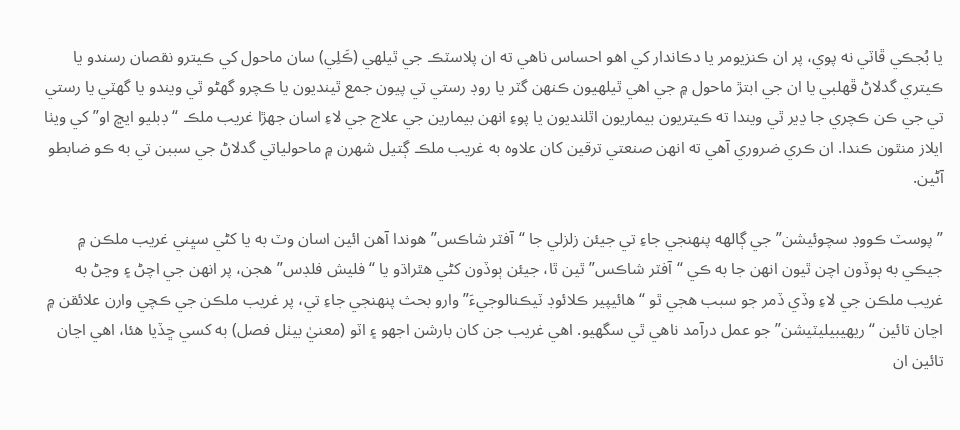يا بُجڪي ڦاٽي نه پوي، پر ان ڪنزيومر يا دڪاندار کي اهو احساس ناهي ته ان پلاسٽڪ جي ٿيلهي (ڪَلِي) سان ماحول کي ڪيترو نقصان رسندو يا ڪيتري گدلاڻ ڦهلبي يا ان جي ابتڙ ماحول ۾ جي اهي ٿيلهيون ڪنهن گٽر يا روڊ رستي تي پيون جمع ٿينديون يا ڪچرو گھڻو ٿي ويندو يا گهٽي يا رستي تي جي ڪن ڪچري جا ڍير ٿي ويندا ته ڪيتريون بيماريون اٿلنديون يا پوءِ انهن بيمارين جي علاج جي لاءِ اسان جهڙا غريب ملڪ “ڊبليو ايڇ او” کي ويٺا ايلاز منٿون ڪندا. ان ڪري ضروري آهي ته انهن صنعتي ترقين کان علاوه به غريب ملڪ ڳتيل شهرن ۾ ماحولياتي گدلاڻ جي سببن تي به ڪو ضابطو آڻين.

”پوسٽ ڪووڊ سچوئيشن” جي ڳالھه پنهنجي جاءِ تي جيئن زلزلي جا “آفٽر شاڪس” هوندا آهن ائين اسان وٽ به يا کڻي سڀني غريب ملڪن ۾ جيڪي به ٻوڏون اچن ٿيون انهن جا به ڪي “آفٽر شاڪس” ٿين ٿا، جيئن ٻوڏون کڻي هٿراڌو يا “فليش فلڊس” هجن، پر انهن جي اچڻ ۽ وڃڻ به غريب ملڪن جي لاءِ وڏي ڏمر جو سبب هجي ٿو “هائيپير ڪلائوڊ ٽيڪنالوجيءَ” وارو بحث پنهنجي جاءِ تي، پر غريب ملڪن جي ڪچي وارن علائقن ۾ اڃان تائين “ريهيبيليٽيشن” جو عمل درآمد ناهي ٿي سگهيو. اهي غريب جن کان بارشن اجهو ۽ اٽو (معنيٰ بيٺل فصل) به کسي ڇڏيا هئا، اهي اڃان تائين ان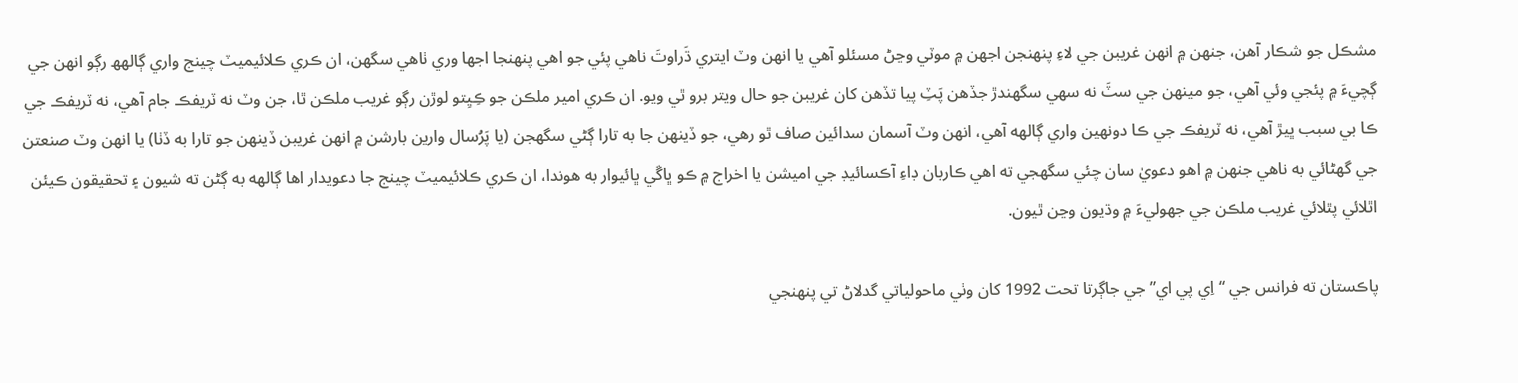مشڪل جو شڪار آهن، جنهن ۾ انهن غريبن جي لاءِ پنهنجن اجهن ۾ موٽي وڃڻ مسئلو آهي يا انهن وٽ ايتري ڌَراوتَ ناهي پئي جو اهي پنهنجا اجها وري ٺاهي سگهن، ان ڪري ڪلائيميٽ چينج واري ڳالهھ رڳو انهن جي ڳچيءَ ۾ پئجي وئي آهي، جو مينهن جي سٽَ نه سهي سگهندڙ جڏهن پَٽِ پيا تڏهن کان غريبن جو حال ويتر برو ٿي ويو. ان ڪري امير ملڪن جو ڪِيِتو لوڙن رڳو غريب ملڪن ٿا، جن وٽ نه ٽريفڪ جام آهي، نه ٽريفڪ جي ڪا بي سبب ڀيڙ آهي، نه ٽريفڪ جي ڪا دونهين واري ڳالھه آهي، انهن وٽ آسمان سدائين صاف ٿو رهي، جو ڏينهن جا به تارا ڳڻي سگهجن (يا پَرُسال وارين بارشن ۾ انهن غريبن ڏينهن جو تارا به ڏٺا) يا انهن وٽ صنعتن جي گھڻائي به ناهي جنهن ۾ اهو دعويٰ سان چئي سگهجي ته اهي ڪاربان ڊاءِ آڪسائيڊ جي اميشن يا اخراج ۾ ڪو ڀاڱي ڀائيوار به هوندا، ان ڪري ڪلائيميٽ چينج جا دعويدار اها ڳالھه به ڳڻن ته شيون ۽ تحقيقون ڪيئن اٿلائي پٿلائي غريب ملڪن جي جهوليءَ ۾ وڌيون وڃن ٿيون.

پاڪستان ته فرانس جي “اِي پي اي” جي جاڳرتا تحت 1992 کان وٺي ماحولياتي گدلاڻ تي پنهنجي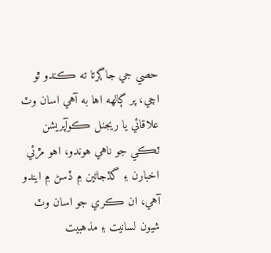حصي جي جاڳرتا ته ڪندو ٿو اچي، پر ڳالھه اها به آهي اسان وٽ علاقائي يا ريجنل ڪوآپريشن ٽڪي جو ناهي هوندو، اهو مڙئي اخبارن ۽ گڏجاڻين ۾ ڏسڻ ۾ ايندو آهي، ان ڪري جو اسان وٽ شيون لسانيت ۽ مذهبيت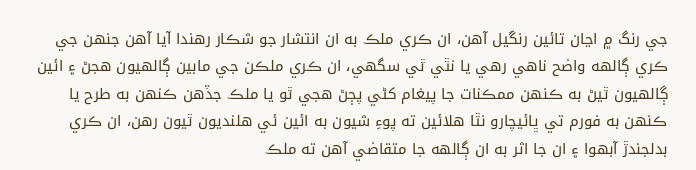جي رنگ ۾ اڃان تائين رنڱيل آهن، ان ڪري ملڪ به ان انتشار جو شڪار رهندا آيا آهن جنهن جي ڪري ڳالھه واضح ناهي رهي يا نٿي ٿي سگهي، ان ڪري ملڪن جي مابين ڳالهيون هجڻ ۽ ائين ڳالهيون ٿيڻ به ڪنهن ممڪنات جا پيغام کڻي پڄڻ هجي ٿو يا ملڪ جڏهن ڪنهن به طرح يا ڪنهن به فورم تي ڀائيچارو نٿا هلائين ته پوءِ شيون به ائين ئي هلنديون ٿيون رهن، ان ڪري بدلجندڙ آبهوا ۽ ان جا اثر به ان ڳالھه جا متقاضي آهن ته ملڪ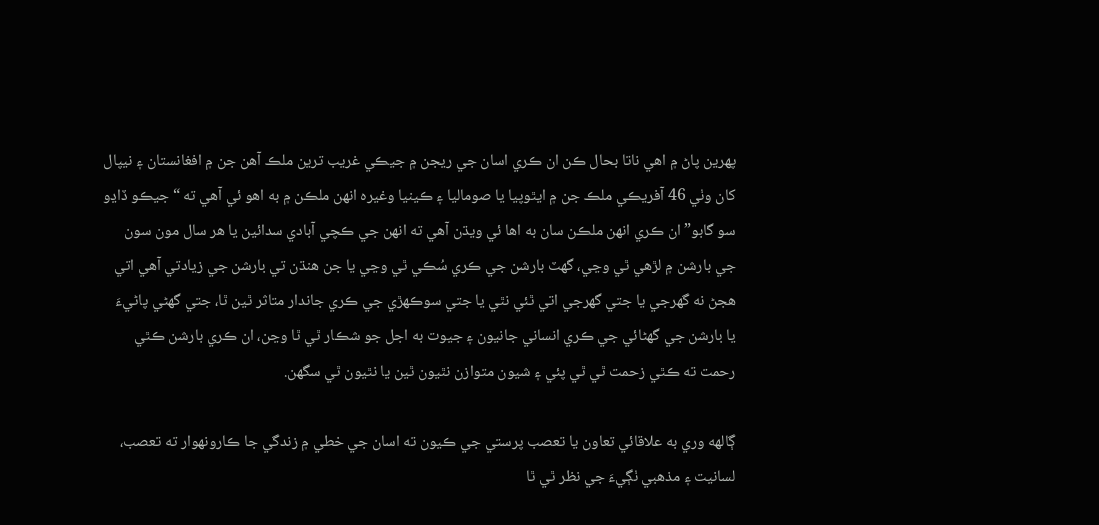پهرين پاڻ ۾ اهي ناتا بحال ڪن ان ڪري اسان جي ريجن ۾ جيڪي غريب ترين ملڪ آهن جن ۾ افغانستان ۽ نيپال کان وٺي 46 آفريڪي ملڪ جن ۾ ايٿوپيا يا صوماليا ۽ ڪينيا وغيره انهن ملڪن ۾ به اهو ئي آهي ته “جيڪو ڏاڍو سو گابو” ان ڪري انهن ملڪن سان به اها ئي ويڌن آهي ته انهن جي ڪچي آبادي سدائين يا هر سال مون سون جي بارشن ۾ لڙهي ٿي وڃي، گھٽ بارشن جي ڪري سُڪي ٿي وڃي يا جن هنڌن تي بارشن جي زيادتي آهي اتي هجڻ نه گهرجي يا جتي گهرجي اتي ٿئي نٿي يا جتي سوڪهڙي جي ڪري جاندار متاثر ٿين ٿا، جتي گھڻي پاڻيءَ يا بارشن جي گھڻائي جي ڪري انساني جانيون ۽ جيوت به اجل جو شڪار ٿي ٿا وڃن، ان ڪري بارشن ڪٿي رحمت ته ڪٿي زحمت ٿي ٿي پئي ۽ شيون متوازن نٿيون ٿين يا نٿيون ٿي سگهن.

ڳالھه وري به علاقائي تعاون يا تعصب پرستي جي ڪيون ته اسان جي خطي ۾ زندگي جا ڪارونهوار ته تعصب، لسانيت ۽ مذهبي ٺڳيءَ جي نظر ٿي ٿا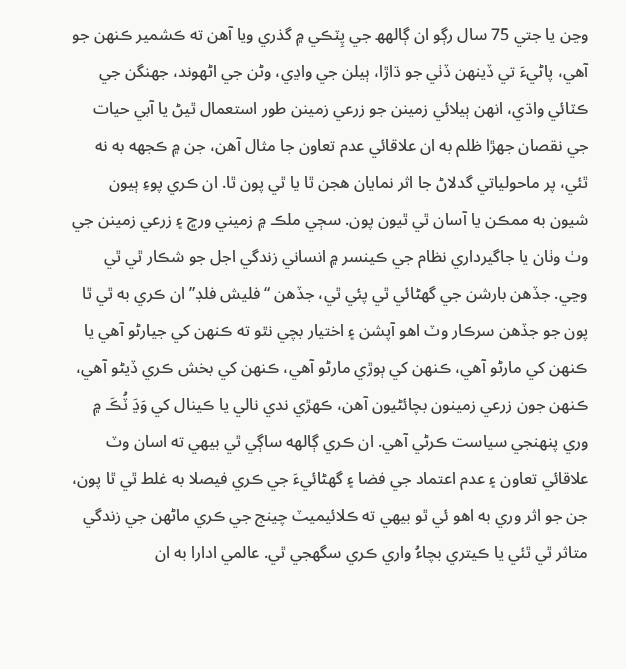وڃن يا جتي 75 سال رڳو ان ڳالهھ جي پِٽڪي ۾ گذري ويا آهن ته ڪشمير ڪنهن جو آهي، پاڻيءَ تي ڏينهن ڏٺي جو ڌاڙا، ٻيلن جي واڍي، وڻن جي اڻهوند، جهنگن جي ڪٽائي واڌي، انهن ٻيلائي زمينن جو زرعي زمينن طور استعمال ٿيڻ يا آبي حيات جي نقصان جهڙا ظلم به ان علاقائي عدم تعاون جا مثال آهن، جن ۾ ڪجھه به نه ٿئي، پر ماحولياتي گدلاڻ جا اثر نمايان هجن ٿا يا ٿي پون ٿا. ان ڪري پوءِ ٻيون شيون به ممڪن يا آسان ٿي ٿيون پون. سڄي ملڪ ۾ زميني ورڇ ۽ زرعي زمينن جي وٺ وٺان يا جاگيرداري نظام جي ڪينسر ۾ انساني زندگي اجل جو شڪار ٿي ٿي وڃي. جڏهن بارشن جي گھڻائي ٿي پئي ٿي، جڏهن “فليش فلڊ” ان ڪري به ٿي ٿا پون جو جڏهن سرڪار وٽ اهو آپشن ۽ اختيار بچي نٿو ته ڪنهن کي جيارڻو آهي يا ڪنهن کي مارڻو آهي، ڪنهن کي ٻوڙي مارڻو آهي، ڪنهن کي بخش ڪري ڏيڻو آهي، ڪنهن جون زرعي زمينون بچائڻيون آهن، ڪهڙي ندي نالي يا ڪينال کي وَڍَ ٽُڪَ ۾ وري پنهنجي سياست ڪرڻي آهي. ان ڪري ڳالھه ساڳي ٿي بيهي ته اسان وٽ علاقائي تعاون ۽ عدم اعتماد جي فضا ۽ گھڻائيءَ جي ڪري فيصلا به غلط ٿي ٿا پون، جن جو اثر وري به اهو ئي ٿو بيهي ته ڪلائيميٽ چينج جي ڪري ماڻهن جي زندگي متاثر ٿي ٿئي يا ڪيتري بچاءُ واري ڪري سگهجي ٿي. عالمي ادارا به ان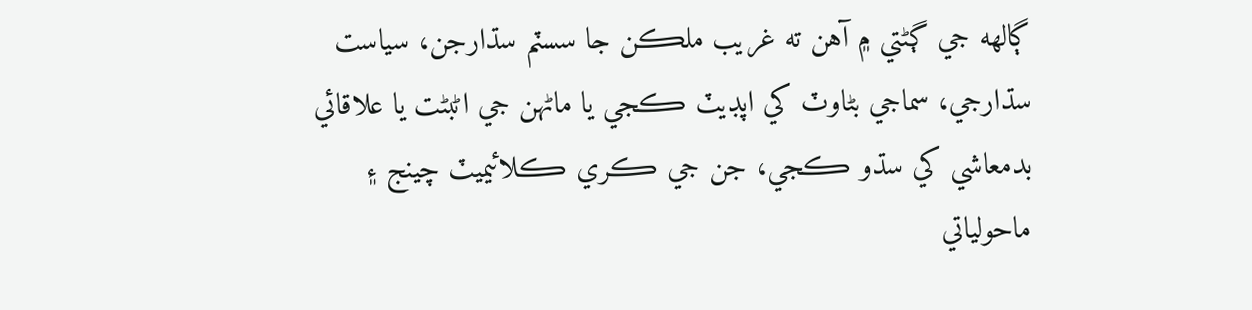ڳالھه جي ڳڻتي ۾ آهن ته غريب ملڪن جا سسٽم سڌارجن، سياست سڌارجي، سماجي بڻاوٽ کي اپڊيٽ ڪجي يا ماڻهن جي اڻبڻت يا علاقائي بدمعاشي کي سڌو ڪجي، جن جي ڪري ڪلائيميٽ چينج ۽ ماحولياتي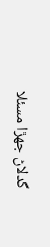گدلاڻ جهڙا مسئلا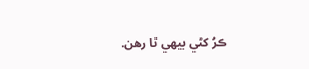ڪرُ کڻي بيهي ٿا رهن.